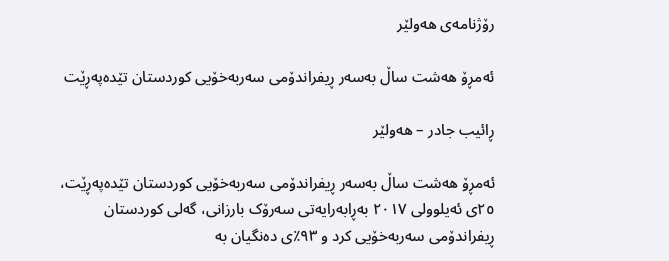رۆژنامەی ھەولێر

ئەمڕۆ هەشت ساڵ بەسەر ڕیفراندۆمی سەربەخۆیی کوردستان تێدەپەڕێت

ڕائیب جادر – هە‌ولێر

ئەمڕۆ ھەشت ساڵ بەسەر ڕیفراندۆمی سەربەخۆیی کوردستان تێدەپەڕێت، ٢٥ی ئەیلوولی ٢٠١٧ بەڕابەرایەتی سەرۆک بارزانی، گەلی کوردستان ڕیفراندۆمی سەربەخۆیی کرد و ٩٣٪ی دەنگیان بە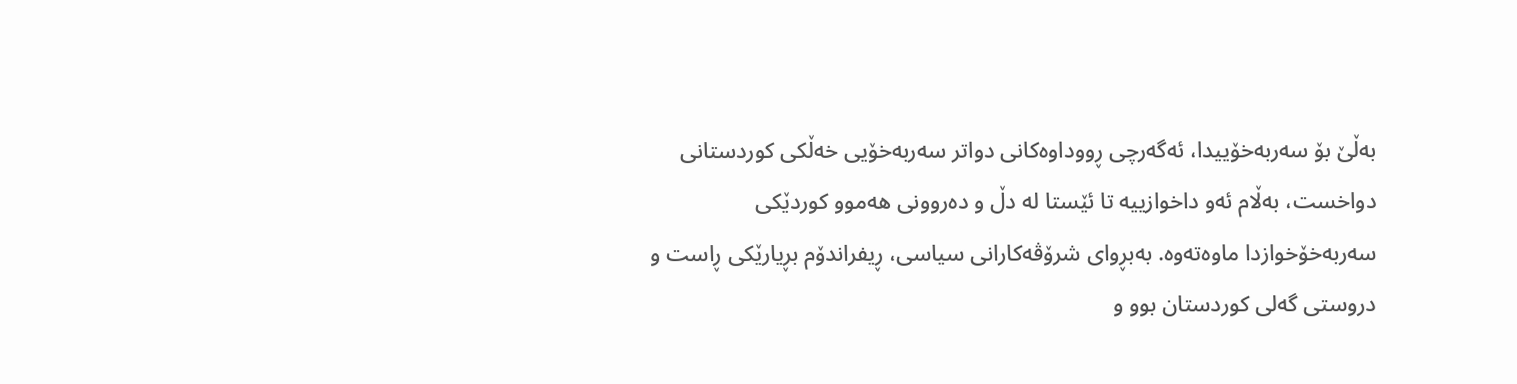بەڵێ بۆ سەربەخۆییدا، ئەگەرچی ڕووداوەکانی دواتر سەربەخۆیی خەڵکی کوردستانی دواخست، بەڵام ئەو داخوازییە تا ئێستا لە دڵ و دەروونی ھەموو کوردێکی سەربەخۆخوازدا ماوەتەوە. بەبڕوای شرۆڤەکارانی سیاسی، ڕیفراندۆم بڕیارێکی ڕاست و دروستی گەلی کوردستان بوو و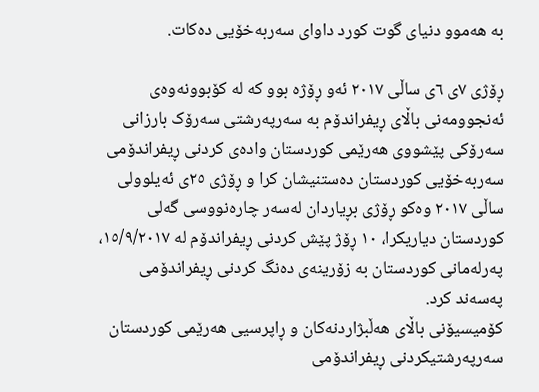بە ھەموو دنیای گوت کورد داوای سەربەخۆیی دەکات.

ڕۆژی ٧ی ٦ی ساڵی ٢٠١٧ ئەو ڕۆژە بوو کە لە کۆبوونەوەی ئەنجوومەنی باڵای ڕیفراندۆم بە سەرپەرشتی سەرۆک بارزانی سەرۆکی پێشووی ھەرێمی کوردستان وادەی کردنی ڕیفراندۆمی سەربەخۆیی کوردستان دەستنیشان کرا و ڕۆژی ٢٥ی ئەیلوولی ساڵی ٢٠١٧ وەکو ڕۆژی بڕیاردان لەسەر چارەنووسی گەلی کوردستان دیاریکرا، ١٠ ڕۆژ پێش کردنی ڕیفراندۆم لە ١٥/٩/٢٠١٧، پەرلەمانی کوردستان بە زۆرینەی دەنگ کردنی ڕیفراندۆمی پەسەند کرد.
کۆمیسیۆنی باڵای ھەڵبژاردنەکان و ڕاپرسیی ھەرێمی کوردستان سەرپەرشتیکردنی ڕیفراندۆمی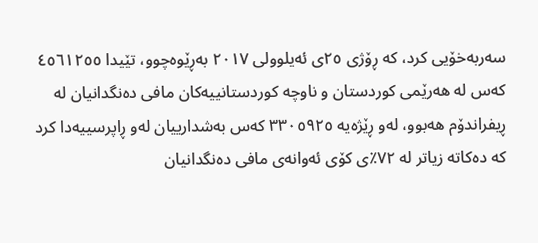سەربەخۆیی کرد، کە ڕۆژی ٢٥ی ئەیلوولی ٢٠١٧ بەڕێوەچوو، تێیدا ٤٥٦١٢٥٥ کەس لە ھەرێمی کوردستان و ناوچە کوردستانییەکان مافی دەنگدانیان لە ڕیفراندۆم ھەبوو، لەو ڕێژەیە ٣٣٠٥٩٢٥ کەس بەشدارییان لەو ڕاپرسییەدا کرد کە دەکاتە زیاتر لە ٧٢٪ی کۆی ئەوانەی مافی دەنگدانیان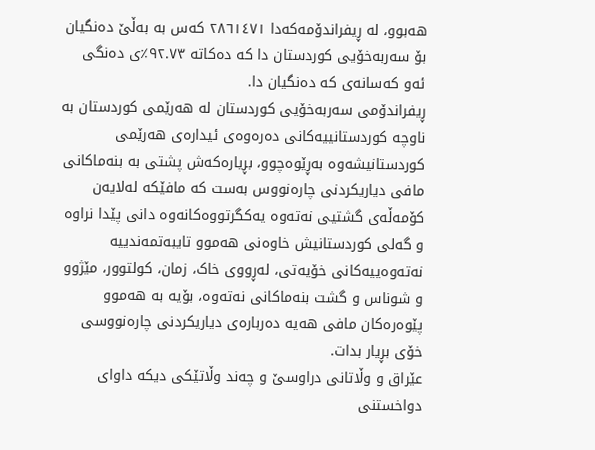ھەبوو، لە ڕیفراندۆمەکەدا ٢٨٦١٤٧١ کەس بە بەڵێ دەنگیان بۆ سەربەخۆیی کوردستان دا کە دەکاتە ٩٢.٧٣٪ی دەنگی ئەو کەسانەی کە دەنگیان دا.
ڕیفراندۆمی سەربەخۆیی کوردستان لە ھەرێمی کوردستان بە ناوچە کوردستانییەکانی دەرەوەی ئیدارەی ھەرێمی کوردستانیشەوە بەڕێوەچوو، بڕیارەکەش پشتی بە بنەماکانی مافی دیاریکردنی چارەنووس بەست کە مافێکە ‌لەلایەن کۆمەڵەی گشتیی نەتەوە یەکگرتووەکانەوە دانی پێدا نراوە و گەلی کوردستانیش خاوەنی ھەموو تایبەتمەندییە نەتەوەییەکانی خۆیەتی، لەڕووی خاک، زمان، کولتوور، مێژوو و شوناس و گشت بنەماکانی نەتەوە، بۆیە بە ھەموو پێوەرەکان مافی ھەیە دەربارەی دیاریکردنی چارەنووسی خۆی بڕیار بدات.
عێراق و وڵاتانی دراوسێ و چەند وڵاتێکی دیکە داوای دواخستنی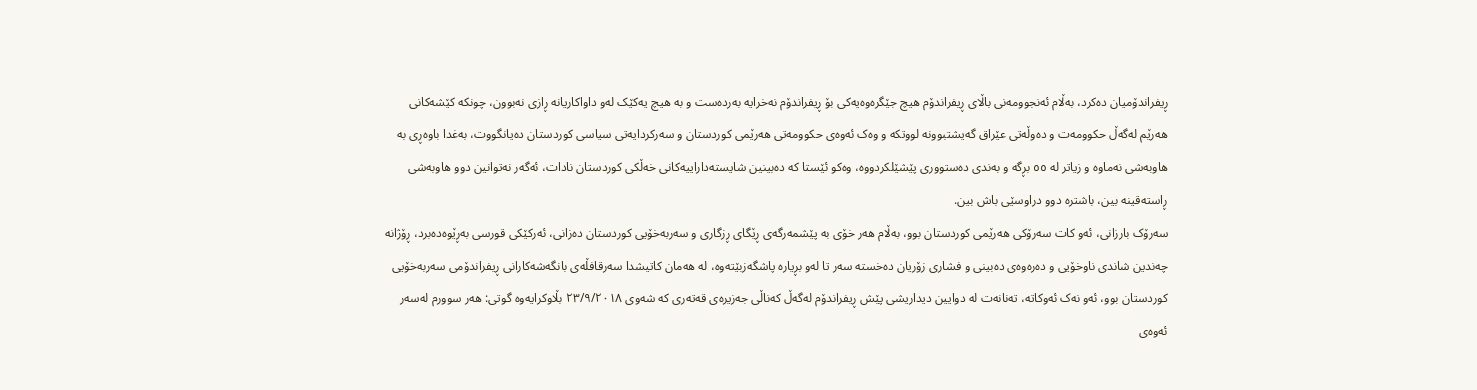ڕیفراندۆمیان دەکرد، بەڵام ئەنجوومەنی باڵای ڕیفراندۆم ھیچ جێگرەوەیەکی بۆ ڕیفراندۆم نەخرایە بەردەست و بە ھیچ یەکێک لەو داواکاریانە ڕازی نەبوون، چونکە کێشەکانی ھەرێم لەگەڵ حکوومەت و دەوڵەتی عێراق گەیشتبوونە لووتکە و وەک ئەوەی حکوومەتی ھەرێمی کوردستان و سەرکردایەتی سیاسی کوردستان دەیانگووت، بەغدا باوەڕی بە ھاوبەشی نەماوە و زیاتر لە ٥٥ بڕگە و بەندی دەستووری پێشێلکردووە، وەکو ئێستا کە دەبینین شایستەداراییەکانی خەڵکی کوردستان نادات، ئەگەر نەتوانین دوو ھاوبەشی ڕاستەقینە بین، باشترە دوو دراوسێی باش بین.
سەرۆک بارزانی، ئەو کات سەرۆکی ھەرێمی کوردستان بوو، بەڵام ھەر خۆی بە پێشمەرگەی ڕێگای ڕزگاری و سەربەخۆیی کوردستان دەزانی، ئەرکێکی قورسی بەڕێوەدەبرد، ڕۆژانە چەندین شاندی ناوخۆیی و دەرەوەی دەبینی و فشاری زۆریان دەخستە سەر تا لەو بڕیارە پاشگەزبێتەوە، لە ھەمان کاتیشدا سەرقافڵەی بانگەشەکارانی ڕیفراندۆمی سەربەخۆیی کوردستان بوو، ئەو نەک ئەوکاتە، تەنانەت لە دوایین دیداریشی پێش ڕیفراندۆم لەگەڵ کەناڵی جەزیرەی قەتەری کە شەوی ٢٣/٩/٢٠١٨ بڵاوکرایەوە گوتی: ھەر سوورم لەسەر ئەوەی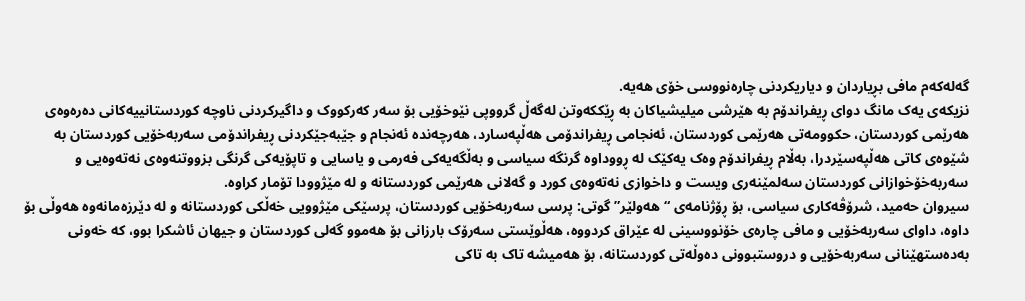گەلەکەم مافی بڕیاردان و دیاریکردنی چارەنووسی خۆی ھەیە.
نزیکەی یەک مانگ دوای ڕیفراندۆم بە ھێرشی میلیشیاکان بە ڕێککەوتن لەگەڵ گرووپی نێوخۆیی بۆ سەر کەرکووک و داگیرکردنی ناوچە کوردستانییەکانی دەرەوەی ھەرێمی کوردستان، حکوومەتی ھەرێمی کوردستان، ئەنجامی ڕیفراندۆمی ھەڵپەسارد، ھەرچەندە ئەنجام و جێبەجێکردنی ڕیفراندۆمی سەربەخۆیی کوردستان بە شێوەی کاتی ھەڵپەسێردرا، بەڵام ڕیفراندۆم وەک یەکێک لە ڕووداوە گرنگە سیاسی و بەڵگەیەکی فەرمی و یاسایی و تاپۆیەکی گرنگی بزووتنەوەی نەتەوەیی و سەربەخۆخوازانی کوردستان سەلمێنەری ویست و داخوازی نەتەوەی کورد و گەلانی ھەرێمی کوردستانە و لە مێژوودا تۆمار کراوە.
سیروان حەمید، شرۆڤەکاری سیاسی، بۆ ڕۆژنامەی “ھەولێر” گوتی: پرسی سەربەخۆیی کوردستان، پرسێکی مێژوویی خەڵکی کوردستانە و لە دێرزەمانەوە ھەوڵی بۆ داوە، داوای سەربەخۆیی و مافی چارەی خۆنووسینی لە عێراق کردووە، ھەڵوێستی سەرۆک بارزانی بۆ ھەموو گەلی کوردستان و جیھان ئاشکرا بوو، کە خەونی بەدەستھێنانی سەربەخۆیی و دروستبوونی دەوڵەتی کوردستانە، بۆ ھەمیشە تاک بە تاکی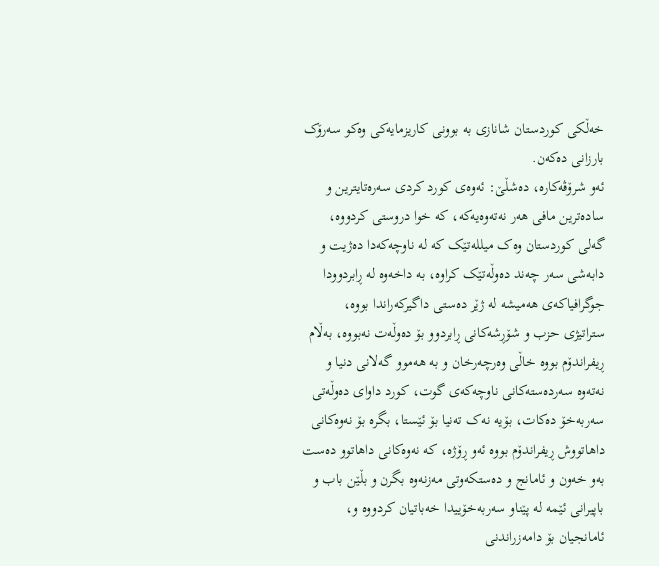خەڵکی کوردستان شانازی بە بوونی کاریزمایەکی وەکو سەرۆک بارزانی دەکەن.
ئەو شرۆڤەکارە، دەشڵێ: ئەوەی کورد کردی سەرەتایترین و سادەترین مافی ھەر نەتەوەیەکە، کە خوا دروستی کردووە، گەلی کوردستان وەک میللەتێک کە لە ناوچەکەدا دەژیت و دابەشی سەر چەند دەوڵەتێک کراوە، بە داخەوە لە ڕابردوودا جوگرافیاکەی ھەمیشە لە ژێر دەستی داگیرکەراندا بووە، ستراتیژی حزب و شۆڕشەکانی ڕابردوو بۆ دەوڵەت نەبووە، بەڵام ڕیفراندۆم بووە خاڵی وەرچەرخان و بە ھەموو گەلانی دنیا و نەتەوە سەردەستەکانی ناوچەکەی گوت، کورد داوای دەوڵەتی سەربەخۆ دەکات، بۆیە نەک تەنیا بۆ ئێستا، بگرە بۆ نەوەکانی داھاتووش ڕیفراندۆم بووە ئەو ڕۆژە، کە نەوەکانی داھاتوو دەست بەو خەون و ئامانج و دەستکەوتی مەزنەوە بگرن و بڵێن باب و باپیرانی ئێمە لە پێناو سەربەخۆییدا خەباتیان کردووە و، ئامانجیان بۆ دامەزراندنی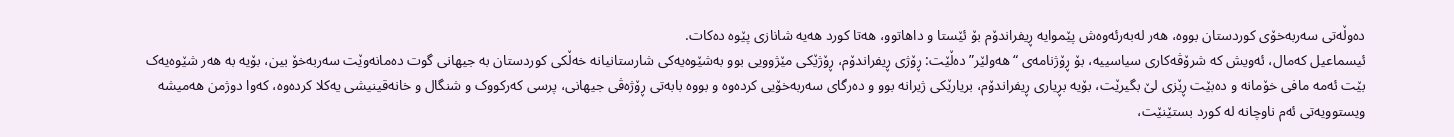دەوڵەتی سەربەخۆی کوردستان بووە، ھەر لەبەرئەوەش پێموایە ڕیفراندۆم بۆ ئێستا و داھاتوو، ھەتا کورد ھەیە شانازی پێوە دەکات.
ئیسماعیل کەمال، ئەویش کە شرۆڤەکاری سیاسییە، بۆ ڕۆژنامەی “ھەولێر” دەڵێت: ڕۆژی ڕیفراندۆم، ڕۆژێکی مێژوویی بوو بەشێوەیەکی شارستانیانە خەڵکی کوردستان بە جیھانی گوت دەمانەوێت سەربەخۆ بین، بۆیە بە ھەر شێوەیەک بێت ئەمە مافی خۆمانە و دەبێت ڕێزی لێ بگیرێت، بۆیە بڕیاری ڕیفراندۆم، بریارێکی ژیرانە بوو و دەرگای سەربەخۆیی کردەوە و بووە بابەتی ڕۆژەڤی جیھانی، پرسی کەرکووک و شنگال و خانەقینیشی یەکلا کردەوە، کەوا دوژمن ھەمیشە ویستوویەتی ئەم ناوچانە لە کورد بستێنێت،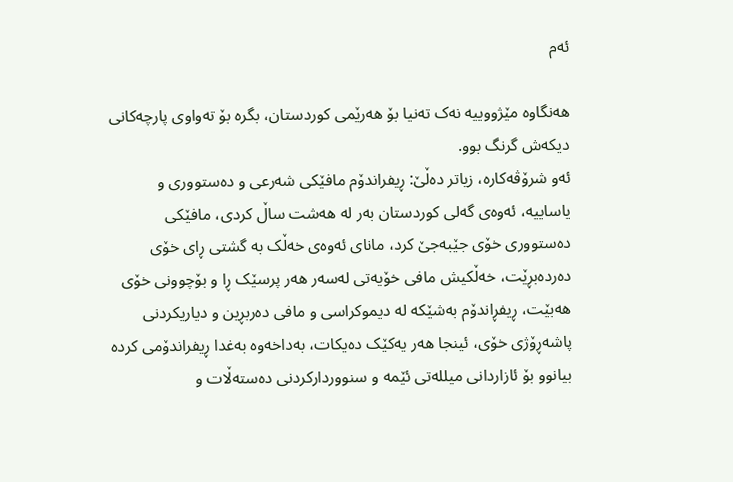ئەم

ھەنگاوە مێژووییە نەک تەنیا بۆ ھەرێمی کوردستان، بگرە بۆ تەواوی پارچەکانی دیکەش گرنگ بوو.
ئەو شرۆڤەکارە، زیاتر دەڵێ: ڕیفراندۆم مافێکی شەرعی و دەستووری و یاساییە، ئەوەی گەلی کوردستان بەر لە ھەشت ساڵ کردی، مافێکی دەستووری خۆی جێبەجێ کرد، مانای ئەوەی خەڵک بە گشتی ڕای خۆی دەردەبڕێت، خەڵکیش مافی خۆیەتی لەسەر ھەر پرسێک ڕا و بۆچوونی خۆی ھەبێت، ڕیفڕاندۆم بەشێکە لە دیموکراسی و مافی دەربڕین و دیاریکردنی پاشەڕۆژی خۆی، ئینجا ھەر یەکێک دەیکات، بەداخەوە بەغدا ڕیفراندۆمی کردە بیانوو بۆ ئازاردانی میللەتی ئێمە و سنووردارکردنی دەستەڵات و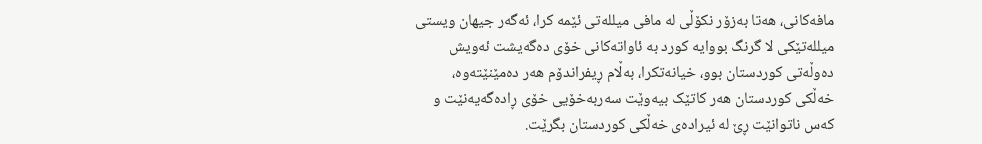مافەکانی، ھەتا بەزۆر نکۆڵی لە مافی میللەتی ئێمە کرا، ئەگەر جیهان ویستی میللەتێکی لا گرنگ بووایە کورد بە ئاواتەکانی خۆی دەگەیشت ئەویش دەوڵەتی کوردستان بوو، خیانەتکرا، بەڵام ڕیفراندۆم ھەر دەمێنێتەوە، خەڵکی کوردستان ھەر کاتێک بیەوێت سەربەخۆیی خۆی ڕادەگەیەنێت و کەس ناتوانێت ڕێ لە ئیرادەی خەڵکی کوردستان بگرێت.